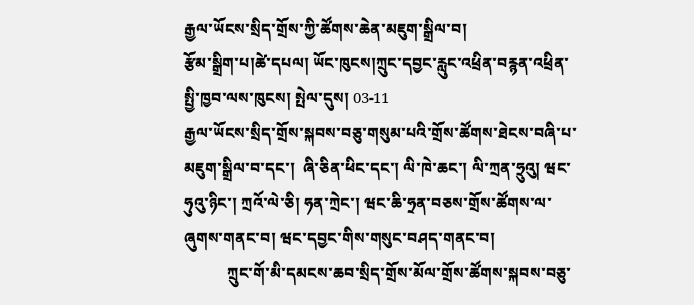རྒྱལ་ཡོངས་སྲིད་གྲོས་ཀྱི་ཚོགས་ཆེན་མཇུག་སྒྲིལ་བ།
རྩོམ་སྒྲིག་པ།ཚེ་དཔལ། ཡོང་ཁུངས།ཀྲུང་དབྱང་རླུང་འཕྲིན་བརྙན་འཕྲིན་སྤྱི་ཁྱབ་ལས་ཁུངས། སྤེལ་དུས། 03-11
རྒྱལ་ཡོངས་སྲིད་གྲོས་སྐབས་བཅུ་གསུམ་པའི་གྲོས་ཚོགས་ཐེངས་བཞི་པ་མཇུག་སྒྲིལ་བ་དང་།  ཞི་ཅིན་ཕིང་དང་། ལི་ཁེ་ཆང་། ལི་ཀྲན་ཧྲུའུ། ཝང་ཧུའུ་ཉིང་། ཀྲའོ་ལེ་ཅི། ཧན་ཀྲེང་། ཝང་ཆི་ཧྲན་བཅས་གྲོས་ཚོགས་ལ་ཞུགས་གནང་བ། ཝང་དབྱང་གིས་གསུང་བཤད་གནང་བ།
           ཀྲུང་གོ་མི་དམངས་ཆབ་སྲིད་གྲོས་མོལ་གྲོས་ཚོགས་སྐབས་བཅུ་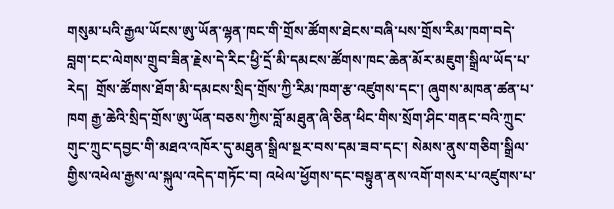གསུམ་པའི་རྒྱལ་ཡོངས་ཨུ་ཡོན་ལྷན་ཁང་གི་གྲོས་ཚོགས་ཐེངས་བཞི་པས་གྲོས་རིམ་ཁག་བདེ་བླག་ངང་ལེགས་གྲུབ་ཟིན་རྗེས་དེ་རིང་ཕྱི་དྲོ་མི་དམངས་ཚོགས་ཁང་ཆེན་མོར་མཇུག་སྒྲིལ་ཡོད་པ་རེད།  གྲོས་ཚོགས་ཐོག་མི་དམངས་སྲིད་གྲོས་ཀྱི་རིམ་ཁག་རྩ་འཛུགས་དང་། ཞུགས་མཁན་ཚན་པ་ཁག རྒྱ་ཆེའི་སྲིད་གྲོས་ཨུ་ཡོན་བཅས་ཀྱིས་བློ་མཐུན་ཞི་ཅིན་ཕིང་གིས་སྲོག་ཤིང་གནང་བའི་ཀྲུང་གུང་ཀྲུང་དབྱང་གི་མཐའ་འཁོར་དུ་མཐུན་སྒྲིལ་སྔར་བས་དམ་ཟབ་དང་། སེམས་ནུས་གཅིག་སྒྲིལ་གྱིས་འཕེལ་རྒྱས་ལ་སྐུལ་འདེད་གཏོང་བ། འཕེལ་ཕྱོགས་དང་བསྟུན་ནས་འགོ་གསར་པ་འཛུགས་པ་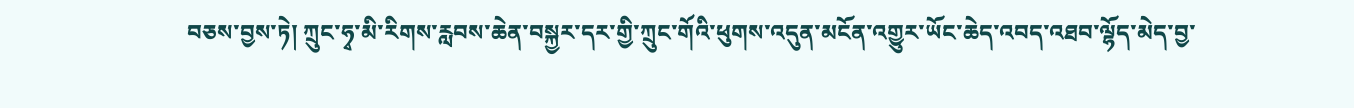བཅས་བྱས་ཏེ། ཀྲུང་ཧྭ་མི་རིགས་རླབས་ཆེན་བསྐྱར་དར་གྱི་ཀྲུང་གོའི་ཕུགས་འདུན་མངོན་འགྱུར་ཡོང་ཆེད་འབད་འཐབ་ལྷོད་མེད་བྱ་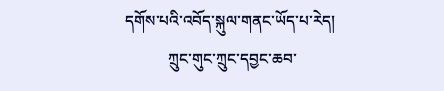དགོས་པའི་འབོད་སྐུལ་གནང་ཡོད་པ་རེད།
           ཀྲུང་གུང་ཀྲུང་དབྱང་ཆབ་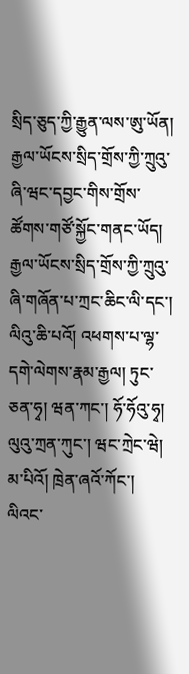སྲིད་ཅུད་ཀྱི་རྒྱུན་ལས་ཨུ་ཡོན། རྒྱལ་ཡོངས་སྲིད་གྲོས་ཀྱི་ཀྲུའུ་ཞི་ཝང་དབྱང་གིས་གྲོས་ཚོགས་གཙོ་སྐྱོང་གནང་ཡོད། རྒྱལ་ཡོངས་སྲིད་གྲོས་ཀྱི་ཀྲུའུ་ཞི་གཞོན་པ་ཀྲང་ཆིང་ལི་དང་། ལིའུ་ཆི་པའོ། འཕགས་པ་ལྷ་དགེ་ལེགས་རྣམ་རྒྱལ། ཏུང་ཅན་ཧྭ། ཝན་ཀང་། ཧོ་ཧོའུ་ཧྭ། ལུའུ་ཀྲན་ཀུང་། ཝང་ཀྲེང་ཝེ། མ་པིའོ། ཁྲེན་ཞའོ་ཀོང་། ལིའང་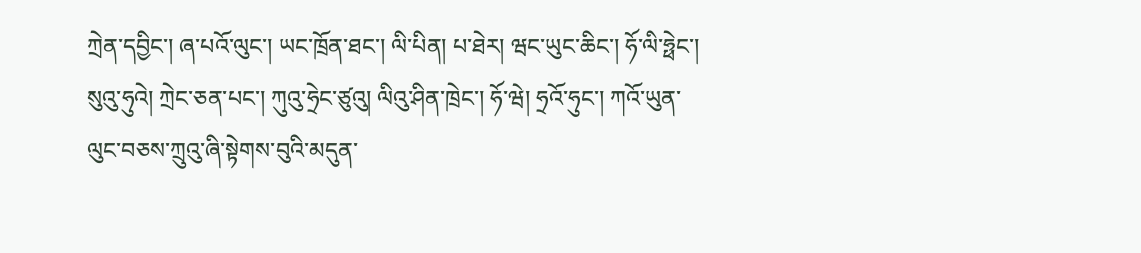ཀྲེན་དབྱིང་། ཞ་པའོ་ལུང་། ཡང་ཁྲོན་ཐང་། ལི་པིན། པ་ཐེར། ཝང་ཡུང་ཆིང་། ཧོ་ལི་ཧྥེང་། སུའུ་ཧུའེ། ཀྲེང་ཅན་པང་། ཀུའུ་ཧྲེང་ཙུའུ། ལིའུ་ཤིན་ཁྲེང་། ཧོ་ཝེ། ཧྲའོ་ཧུང་། ཀའོ་ཡུན་ལུང་བཅས་ཀྲུའུ་ཞི་སྟེགས་བུའི་མདུན་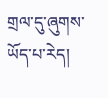གྲལ་དུ་ཞུགས་ཡོད་པ་རེད།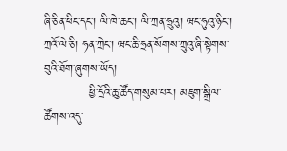ཞི་ཅིན་ཕིང་དང་། ལི་ཁེ་ཆང་། ལི་ཀྲན་ཧྲུའུ། ཝང་ཧུའུ་ཉིང་། ཀྲའོ་ལེ་ཅི། ཧན་ཀྲེང་། ཝང་ཆི་ཧྲན་སོགས་ཀྲུའུ་ཞི་སྟེགས་བུའི་ཐོག་ཞུགས་ཡོད།
           ཕྱི་དྲོའི་ཆུ་ཚོད་གསུམ་པར། མཇུག་སྒྲིལ་ཚོགས་འདུ་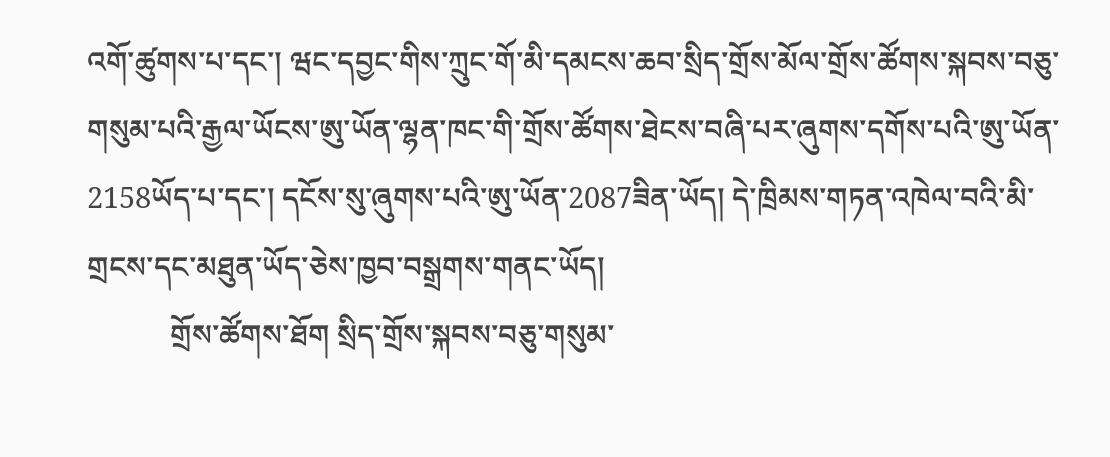འགོ་ཚུགས་པ་དང་། ཝང་དབྱང་གིས་ཀྲུང་གོ་མི་དམངས་ཆབ་སྲིད་གྲོས་མོལ་གྲོས་ཚོགས་སྐབས་བཅུ་གསུམ་པའི་རྒྱལ་ཡོངས་ཨུ་ཡོན་ལྷན་ཁང་གི་གྲོས་ཚོགས་ཐེངས་བཞི་པར་ཞུགས་དགོས་པའི་ཨུ་ཡོན་2158ཡོད་པ་དང་། དངོས་སུ་ཞུགས་པའི་ཨུ་ཡོན་2087ཟིན་ཡོད། དེ་ཁྲིམས་གཏན་འཁེལ་བའི་མི་གྲངས་དང་མཐུན་ཡོད་ཅེས་ཁྱབ་བསྒྲགས་གནང་ཡོད།
           གྲོས་ཚོགས་ཐོག སྲིད་གྲོས་སྐབས་བཅུ་གསུམ་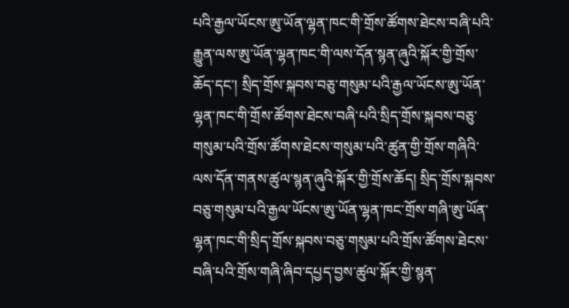པའི་རྒྱལ་ཡོངས་ཨུ་ཡོན་ལྷན་ཁང་གི་གྲོས་ཚོགས་ཐེངས་བཞི་པའི་རྒྱུན་ལས་ཨུ་ཡོན་ལྷན་ཁང་གི་ལས་དོན་སྙན་ཞུའི་སྐོར་གྱི་གྲོས་ཆོད་དང་། སྲིད་གྲོས་སྐབས་བཅུ་གསུམ་པའི་རྒྱལ་ཡོངས་ཨུ་ཡོན་ལྷན་ཁང་གི་གྲོས་ཚོགས་ཐེངས་བཞི་པའི་སྲིད་གྲོས་སྐབས་བཅུ་གསུམ་པའི་གྲོས་ཚོགས་ཐེངས་གསུམ་པའི་ཚུན་གྱི་གྲོས་གཞིའི་ལས་དོན་གནས་ཚུལ་སྙན་ཞུའི་སྐོར་གྱི་གྲོས་ཆོད། སྲིད་གྲོས་སྐབས་བཅུ་གསུམ་པའི་རྒྱལ་ཡོངས་ཨུ་ཡོན་ལྷན་ཁང་གྲོས་གཞི་ཨུ་ཡོན་ལྷན་ཁང་གི་སྲིད་གྲོས་སྐབས་བཅུ་གསུམ་པའི་གྲོས་ཚོགས་ཐེངས་བཞི་པའི་གྲོས་གཞི་ཞིབ་དཔྱད་བྱས་ཚུལ་སྐོར་གྱི་སྙན་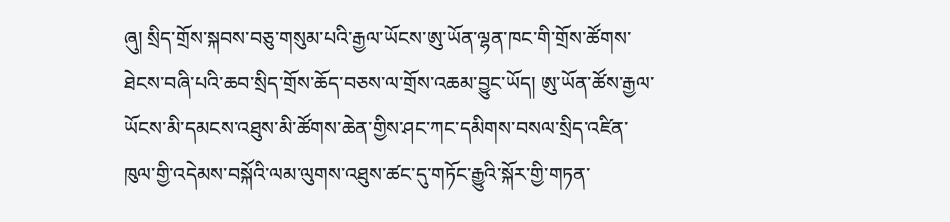ཞུ། སྲིད་གྲོས་སྐབས་བཅུ་གསུམ་པའི་རྒྱལ་ཡོངས་ཨུ་ཡོན་ལྷན་ཁང་གི་གྲོས་ཚོགས་ཐེངས་བཞི་པའི་ཆབ་སྲིད་གྲོས་ཆོད་བཅས་ལ་གྲོས་འཆམ་བྱུང་ཡོད། ཨུ་ཡོན་ཚོས་རྒྱལ་ཡོངས་མི་དམངས་འཐུས་མི་ཚོགས་ཆེན་གྱིས་ཤང་ཀང་དམིགས་བསལ་སྲིད་འཛིན་ཁུལ་གྱི་འདེམས་བསྐོའི་ལམ་ལུགས་འཐུས་ཚང་དུ་གཏོང་རྒྱུའི་སྐོར་གྱི་གཏན་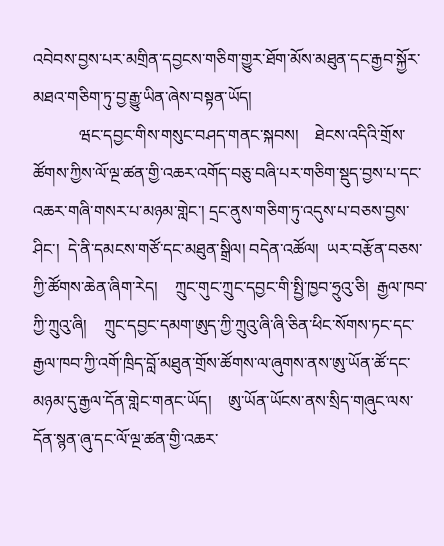འབེབས་བྱས་པར་མགྲིན་དབྱངས་གཅིག་གྱུར་ཐོག་མོས་མཐུན་དང་རྒྱབ་སྐྱོར་མཐའ་གཅིག་ཏུ་བྱ་རྒྱུ་ཡིན་ཞེས་བསྟན་ཡོད།
           ཝང་དབྱང་གིས་གསུང་བཤད་གནང་སྐབས།    ཐེངས་འདིའི་གྲོས་ཚོགས་ཀྱིས་ལོ་ལྔ་ཚན་གྱི་འཆར་འགོད་བཅུ་བཞི་པར་གཅིག་སྡུད་བྱས་པ་དང་འཆར་གཞི་གསར་པ་མཉམ་གླེང་། དྲང་ནུས་གཅིག་ཏུ་འདུས་པ་བཅས་བྱས་ཤིང་།  དེ་ནི་དམངས་གཙོ་དང་མཐུན་སྒྲིལ། བདེན་འཚོལ།  ཡར་བརྩོན་བཅས་ཀྱི་ཚོགས་ཆེན་ཞིག་རེད།    ཀྲུང་གུང་ཀྲུང་དབྱང་གི་སྤྱི་ཁྱབ་ཧྲུའུ་ཅི།  རྒྱལ་ཁབ་ཀྱི་ཀྲུའུ་ཞི།    ཀྲུང་དབྱང་དམག་ཨུད་ཀྱི་ཀྲུའུ་ཞི་ཞི་ཅིན་ཕིང་སོགས་ཏང་དང་རྒྱལ་ཁབ་ཀྱི་འགོ་ཁྲིད་བློ་མཐུན་གྲོས་ཚོགས་ལ་ཞུགས་ནས་ཨུ་ཡོན་ཚོ་དང་མཉམ་དུ་རྒྱལ་དོན་གླེང་གནང་ཡོད།    ཨུ་ཡོན་ཡོངས་ནས་སྲིད་གཞུང་ལས་དོན་སྙན་ཞུ་དང་ལོ་ལྔ་ཚན་གྱི་འཆར་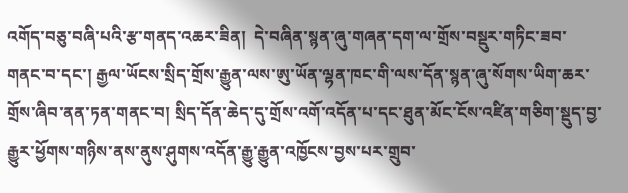འགོད་བཅུ་བཞི་པའི་རྩ་གནད་འཆར་ཟིན།  དེ་བཞིན་སྙན་ཞུ་གཞན་དག་ལ་གྲོས་བསྡུར་གཏིང་ཟབ་གནང་བ་དང་། རྒྱལ་ཡོངས་སྲིད་གྲོས་རྒྱུན་ལས་ཨུ་ཡོན་ལྷན་ཁང་གི་ལས་དོན་སྙན་ཞུ་སོགས་ཡིག་ཆར་གྲོས་ཞིབ་ནན་ཏན་གནང་བ། སྲིད་དོན་ཆེད་དུ་གྲོས་འགོ་འདོན་པ་དང་ཐུན་མོང་ངོས་འཛིན་གཅིག་སྡུད་བྱ་རྒྱུར་ཕྱོགས་གཉིས་ནས་ནུས་ཤུགས་འདོན་རྒྱུ་རྒྱུན་འཁྱོངས་བྱས་པར་གྲུབ་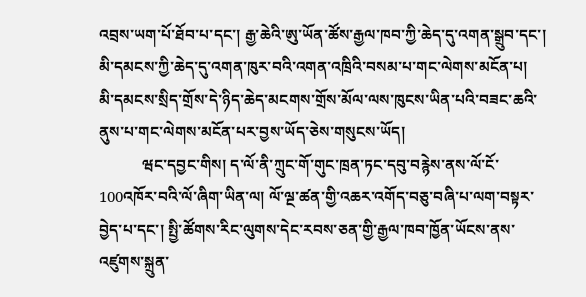འབྲས་ཡག་པོ་ཐོབ་པ་དང་། རྒྱ་ཆེའི་ཨུ་ཡོན་ཚོས་རྒྱལ་ཁབ་ཀྱི་ཆེད་དུ་འགན་སྒྲུབ་དང་། མི་དམངས་ཀྱི་ཆེད་དུ་འགན་ཁུར་བའི་འགན་འཁྲིའི་བསམ་པ་གང་ལེགས་མངོན་པ། མི་དམངས་སྲིད་གྲོས་དེ་ཉིད་ཆེད་མངགས་གྲོས་མོལ་ལས་ཁུངས་ཡིན་པའི་བཟང་ཆའི་ནུས་པ་གང་ལེགས་མངོན་པར་བྱས་ཡོད་ཅེས་གསུངས་ཡོད།
           ཝང་དབྱང་གིས། ད་ལོ་ནི་ཀྲུང་གོ་གུང་ཁྲན་ཏང་དབུ་བརྙེས་ནས་ལོ་ངོ་100འཁོར་བའི་ལོ་ཞིག་ཡིན་ལ། ལོ་ལྔ་ཚན་གྱི་འཆར་འགོད་བཅུ་བཞི་པ་ལག་བསྟར་བྱེད་པ་དང་། སྤྱི་ཚོགས་རིང་ལུགས་དེང་རབས་ཅན་གྱི་རྒྱལ་ཁབ་ཁྱོན་ཡོངས་ནས་འཛུགས་སྐྲུན་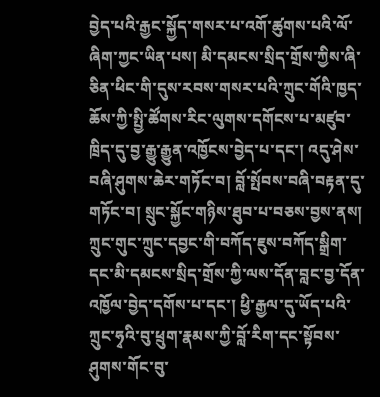བྱེད་པའི་རྒྱང་སྐྱོད་གསར་པ་འགོ་ཚུགས་པའི་ལོ་ཞིག་ཀྱང་ཡིན་པས། མི་དམངས་སྲིད་གྲོས་ཀྱིས་ཞི་ཅིན་ཕིང་གི་དུས་རབས་གསར་པའི་ཀྲུང་གོའི་ཁྱད་ཆོས་ཀྱི་སྤྱི་ཚོགས་རིང་ལུགས་དགོངས་པ་མཛུབ་ཁྲིད་དུ་བྱ་རྒྱུ་རྒྱུན་འཁྱོངས་བྱེད་པ་དང་། འདུ་ཤེས་བཞི་ཤུགས་ཆེར་གཏོང་བ། བློ་སྤོབས་བཞི་བརྟན་དུ་གཏོང་བ། སྲུང་སྐྱོང་གཉིས་ཐུབ་པ་བཅས་བྱས་ནས། ཀྲུང་གུང་ཀྲུང་དབྱང་གི་བཀོད་ཇུས་བཀོད་སྒྲིག་དང་མི་དམངས་སྲིད་གྲོས་ཀྱི་ལས་དོན་བླང་བྱ་དོན་འཁྱོལ་བྱེད་དགོས་པ་དང་། ཕྱི་རྒྱལ་དུ་ཡོད་པའི་ཀྲུང་ཧྭའི་བུ་ཕྲུག་རྣམས་ཀྱི་བློ་རིག་དང་སྟོབས་ཤུགས་གོང་བུ་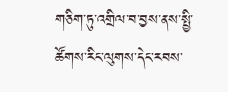གཅིག་ཏུ་འགྲིལ་བ་བྱས་ནས་སྤྱི་ཚོགས་རིང་ལུགས་དེང་རབས་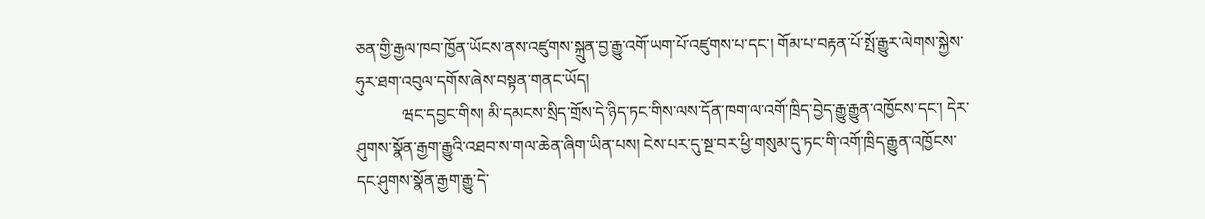ཅན་གྱི་རྒྱལ་ཁབ་ཁྱོན་ཡོངས་ནས་འཛུགས་སྐྲུན་བྱ་རྒྱུ་འགོ་ཡག་པོ་འཛུགས་པ་དང་། གོམ་པ་བརྟན་པོ་སྤོ་རྒྱུར་ལེགས་སྐྱེས་ཧུར་ཐག་འབུལ་དགོས་ཞེས་བསྟན་གནང་ཡོད།
           ཝང་དབྱང་གིས། མི་དམངས་སྲིད་གྲོས་དེ་ཉིད་ཏང་གིས་ལས་དོན་ཁག་ལ་འགོ་ཁྲིད་བྱེད་རྒྱུ་རྒྱུན་འཁྱོངས་དང་། དེར་ཤུགས་སྣོན་རྒྱག་རྒྱུའི་འཐབ་ས་གལ་ཆེན་ཞིག་ཡིན་པས། ངེས་པར་དུ་སྔ་བར་ཕྱི་གསུམ་དུ་ཏང་གི་འགོ་ཁྲིད་རྒྱུན་འཁྱོངས་དང་ཤུགས་སྣོན་རྒྱག་རྒྱུ་དེ་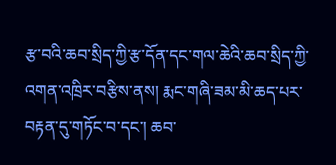རྩ་བའི་ཆབ་སྲིད་ཀྱི་རྩ་དོན་དང་གལ་ཆེའི་ཆབ་སྲིད་ཀྱི་འགན་འཁྲིར་བརྩིས་ནས། རྨང་གཞི་ཟམ་མི་ཆད་པར་བརྟན་དུ་གཏོང་བ་དང་། ཆབ་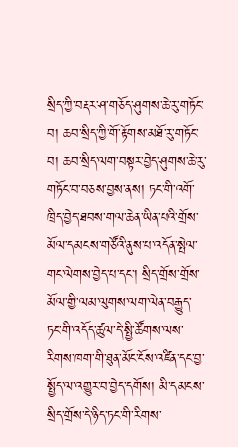སྲིད་ཀྱི་བརྡར་ཤ་གཅོད་ཤུགས་ཆེ་རུ་གཏོང་བ། ཆབ་སྲིད་ཀྱི་གོ་རྟོགས་མཐོ་རུ་གཏོང་བ། ཆབ་སྲིད་ལག་བསྟར་བྱེད་ཤུགས་ཆེ་རུ་གཏོང་བ་བཅས་བྱས་ནས། ཏང་གི་འགོ་ཁྲིད་བྱེད་ཐབས་གལ་ཆེན་ཡིན་པའི་གྲོས་མོལ་དམངས་གཙོའི་ནུས་པ་འདོན་སྤེལ་གང་ལེགས་བྱེད་པ་དང་། སྲིད་གྲོས་གྲོས་མོལ་གྱི་ལམ་ལུགས་ལག་ལེན་བརྒྱུད་ཏང་གི་འདོད་ཚུལ་དེ་སྤྱི་ཚོགས་ལས་རིགས་ཁག་གི་ཐུན་མོང་ངོས་འཛིན་དང་བྱ་སྤྱོད་ལ་འགྱུར་བ་བྱེད་དགོས། མི་དམངས་སྲིད་གྲོས་དེ་ཉིད་ཏང་གི་རིགས་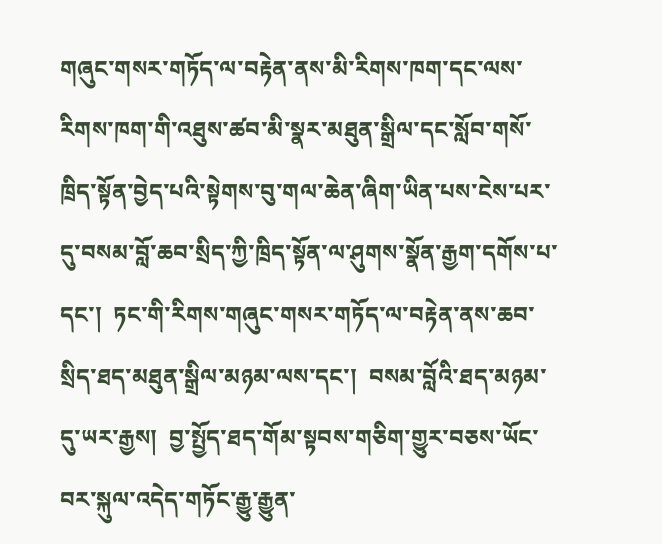གཞུང་གསར་གཏོད་ལ་བརྟེན་ནས་མི་རིགས་ཁག་དང་ལས་རིགས་ཁག་གི་འཐུས་ཚབ་མི་སྣར་མཐུན་སྒྲིལ་དང་སློབ་གསོ་ཁྲིད་སྟོན་བྱེད་པའི་སྟེགས་བུ་གལ་ཆེན་ཞིག་ཡིན་པས་ངེས་པར་དུ་བསམ་བློ་ཆབ་སྲིད་ཀྱི་ཁྲིད་སྟོན་ལ་ཤུགས་སྣོན་རྒྱག་དགོས་པ་དང་།  ཏང་གི་རིགས་གཞུང་གསར་གཏོད་ལ་བརྟེན་ནས་ཆབ་སྲིད་ཐད་མཐུན་སྒྲིལ་མཉམ་ལས་དང་།  བསམ་བློའི་ཐད་མཉམ་དུ་ཡར་རྒྱས།  བྱ་སྤྱོད་ཐད་གོམ་སྟབས་གཅིག་གྱུར་བཅས་ཡོང་བར་སྐུལ་འདེད་གཏོང་རྒྱུ་རྒྱུན་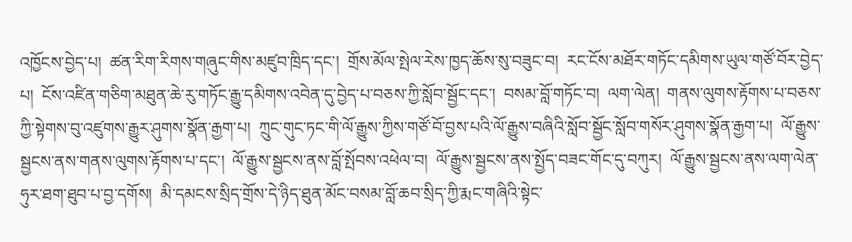འཁྱོངས་བྱེད་པ།  ཚན་རིག་རིགས་གཞུང་གིས་མཛུབ་ཁྲིད་དང་།  གྲོས་མོལ་སྤེལ་རེས་ཁྱད་ཆོས་སུ་བཟུང་བ།  རང་ངོས་མཐོར་གཏོང་དམིགས་ཡུལ་གཙོ་བོར་བྱེད་པ།  ངོས་འཛིན་གཅིག་མཐུན་ཆེ་རུ་གཏོང་རྒྱུ་དམིགས་འབེན་དུ་བྱེད་པ་བཅས་ཀྱི་སློབ་སྦྱོང་དང་།  བསམ་བློ་གཏོང་བ།  ལག་ལེན།  གནས་ལུགས་རྟོགས་པ་བཅས་ཀྱི་སྟེགས་བུ་འཛུགས་རྒྱུར་ཤུགས་སྣོན་རྒྱག་པ།  ཀྲུང་གུང་ཏང་གི་ལོ་རྒྱུས་ཀྱིས་གཙོ་བོ་བྱས་པའི་ལོ་རྒྱུས་བཞིའི་སློབ་སྦྱོང་སློབ་གསོར་ཤུགས་སྣོན་རྒྱག་པ།  ལོ་རྒྱུས་སྦྱངས་ནས་གནས་ལུགས་རྟོགས་པ་དང་།  ལོ་རྒྱུས་སྦྱངས་ནས་བློ་སྤོབས་འཕེལ་བ།  ལོ་རྒྱུས་སྦྱངས་ནས་སྤྱོད་བཟང་གོང་དུ་བཀུར།  ལོ་རྒྱུས་སྦྱངས་ནས་ལག་ལེན་ཧུར་ཐག་ཐུབ་པ་བྱ་དགོས།  མི་དམངས་སྲིད་གྲོས་དེ་ཉིད་ཐུན་མོང་བསམ་བློ་ཆབ་སྲིད་ཀྱི་རྨང་གཞིའི་སྟེང་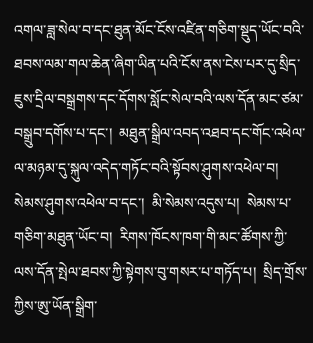འགལ་ཟླ་སེལ་བ་དང་ཐུན་མོང་ངོས་འཛིན་གཅིག་སྡུད་ཡོང་བའི་ཐབས་ལམ་གལ་ཆེན་ཞིག་ཡིན་པའི་ངོས་ནས་ངེས་པར་དུ་སྲིད་ཇུས་དྲིལ་བསྒྲགས་དང་དོགས་སློང་སེལ་བའི་ལས་དོན་མང་ཙམ་བསྒྲུབ་དགོས་པ་དང་།  མཐུན་སྒྲིལ་འབད་འཐབ་དང་གོང་འཕེལ་ལ་མཉམ་དུ་སྐུལ་འདེད་གཏོང་བའི་སྟོབས་ཤུགས་འཕེལ་བ།  སེམས་ཤུགས་འཕེལ་བ་དང་།  མི་སེམས་འདུས་པ།  སེམས་པ་གཅིག་མཐུན་ཡོང་བ།  རིགས་ཁོངས་ཁག་གི་མང་ཚོགས་ཀྱི་ལས་དོན་སྤེལ་ཐབས་ཀྱི་སྟེགས་བུ་གསར་པ་གཏོད་པ།  སྲིད་གྲོས་ཀྱིས་ཨུ་ཡོན་སྒྲིག་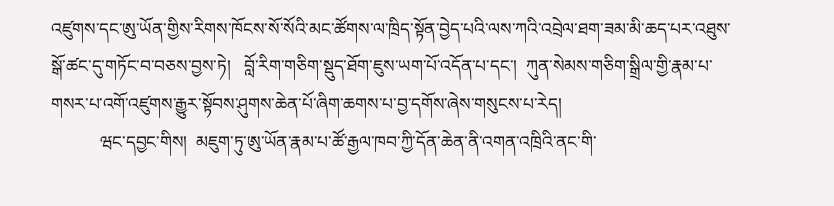འཛུགས་དང་ཨུ་ཡོན་གྱིས་རིགས་ཁོངས་སོ་སོའི་མང་ཚོགས་ལ་ཁྲིད་སྟོན་བྱེད་པའི་ལས་ཀའི་འབྲེལ་ཐག་ཟམ་མི་ཆད་པར་འཐུས་སྒོ་ཚང་དུ་གཏོང་བ་བཅས་བྱས་ཏེ།   བློ་རིག་གཅིག་སྡུད་ཐོག་ཇུས་ཡག་པོ་འདོན་པ་དང་།  ཀུན་སེམས་གཅིག་སྒྲིལ་གྱི་རྣམ་པ་གསར་པ་འགོ་འཛུགས་རྒྱུར་སྟོབས་ཤུགས་ཆེན་པོ་ཞིག་ཆགས་པ་བྱ་དགོས་ཞེས་གསུངས་པ་རེད།
           ཝང་དབྱང་གིས།  མཇུག་ཏུ་ཨུ་ཡོན་རྣམ་པ་ཚོ་རྒྱལ་ཁབ་ཀྱི་དོན་ཆེན་ནི་འགན་འཁྲིའི་ནང་གི་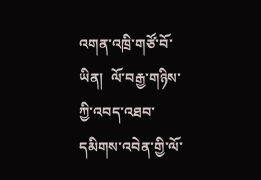འགན་འཁྲི་གཙོ་བོ་ཡིན།  ལོ་བརྒྱ་གཉིས་ཀྱི་འབད་འཐབ་དམིགས་འབེན་གྱི་ལོ་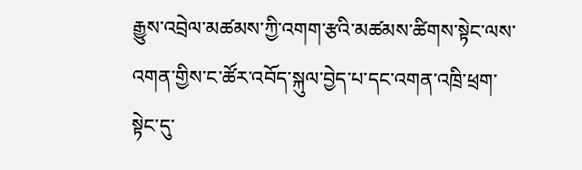རྒྱུས་འབྲེལ་མཚམས་ཀྱི་འགག་རྩའི་མཚམས་ཚིགས་སྟེང་ལས་འགན་གྱིས་ང་ཚོར་འབོད་སྐུལ་བྱེད་པ་དང་འགན་འཁྲི་ཕྲག་སྟེང་དུ་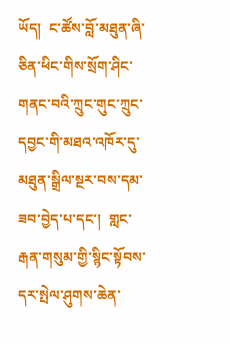ཡོད།  ང་ཚོས་བློ་མཐུན་ཞི་ཅིན་ཕིང་གིས་སྲོག་ཤིང་གནང་བའི་ཀྲུང་གུང་ཀྲུང་དབྱང་གི་མཐའ་འཁོར་དུ་མཐུན་སྒྲིལ་སྔར་བས་དམ་ཟབ་བྱེད་པ་དང་།  གླང་རྒན་གསུམ་གྱི་སྙིང་སྟོབས་དར་སྤེལ་ཤུགས་ཆེན་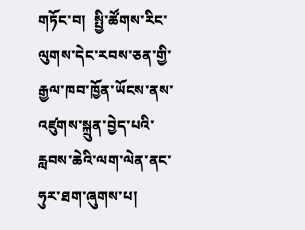གཏོང་བ།  སྤྱི་ཚོགས་རིང་ལུགས་དེང་རབས་ཅན་གྱི་རྒྱལ་ཁབ་ཁྱོན་ཡོངས་ནས་འཛུགས་སྐྲུན་བྱེད་པའི་རླབས་ཆེའི་ལག་ལེན་ནང་ཧུར་ཐག་ཞུགས་པ།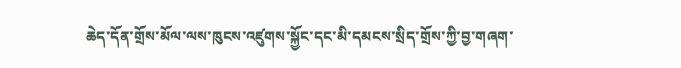ཆེད་དོན་གྲོས་མོལ་ལས་ཁུངས་འཛུགས་སྐྱོང་དང་མི་དམངས་སྲིད་གྲོས་ཀྱི་བྱ་གཞག་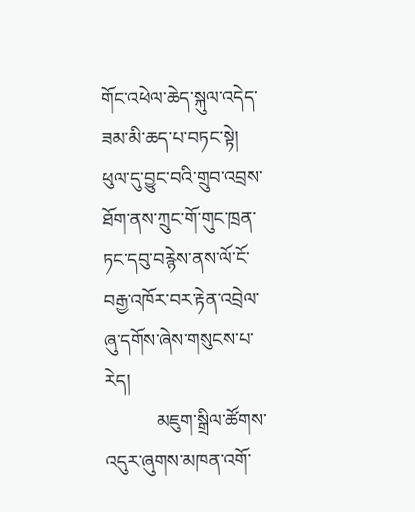གོང་འཕེལ་ཆེད་སྐུལ་འདེད་ཟམ་མི་ཆད་པ་བཏང་སྟེ།  ཕུལ་དུ་བྱུང་བའི་གྲུབ་འབྲས་ཐོག་ནས་ཀྲུང་གོ་གུང་ཁྲན་ཏང་དབུ་བརྙེས་ནས་ལོ་ངོ་བརྒྱ་འཁོར་བར་རྟེན་འབྲེལ་ཞུ་དགོས་ཞེས་གསུངས་པ་རེད།
           མཇུག་སྒྲིལ་ཚོགས་འདུར་ཞུགས་མཁན་འགོ་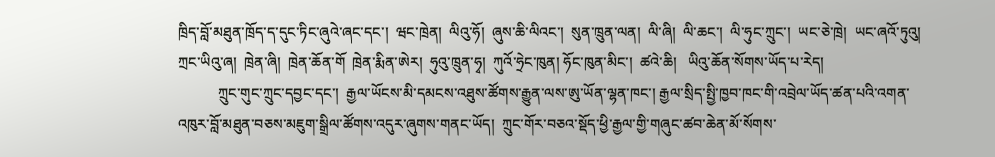ཁྲིད་བློ་མཐུན་ཁྲོད་ད་དུང་ཏིང་ཞུའེ་ཞང་དང་།  ཝང་ཁྲེན།  ལིའུ་ཧོ།  ཞུས་ཆི་ལིའང་།  སུན་ཁྲུན་ལན།  ལི་ཞི།  ལི་ཆང་།  ལི་ཧུང་ཀྲུང་།  ཡང་ཅེ་ཁྲེ།  ཡང་ཞའོ་ཏུའུ།  ཀྲང་ཡིའུ་ཞ།  ཁྲེན་ཞི།  ཁྲེན་ཆོན་གོ  ཁྲེན་རྨིན་ཨེར།  ཧུའུ་ཁྲུན་ཧྭ།  ཀུའོ་ཧྲེང་ཁུན། ཧོང་ཁུན་མིང་།  ཚའེ་ཆི།   ཡིའུ་ཆོན་སོགས་ཡོད་པ་རེད།
           ཀྲུང་གུང་ཀྲུང་དབྱང་དང་།  རྒྱལ་ཡོངས་མི་དམངས་འཐུས་ཚོགས་རྒྱུན་ལས་ཨུ་ཡོན་ལྷན་ཁང་། རྒྱལ་སྲིད་སྤྱི་ཁྱབ་ཁང་གི་འབྲེལ་ཡོད་ཚན་པའི་འགན་འཁུར་བློ་མཐུན་བཅས་མཇུག་སྒྲིལ་ཚོགས་འདུར་ཞུགས་གནང་ཡོད།  ཀྲུང་གོར་བཅའ་སྡོད་ཕྱི་རྒྱལ་གྱི་གཞུང་ཚབ་ཆེན་མོ་སོགས་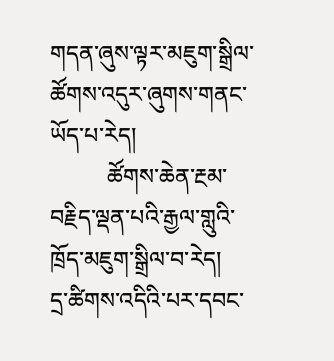གདན་ཞུས་ལྟར་མཇུག་སྒྲིལ་ཚོགས་འདུར་ཞུགས་གནང་ཡོད་པ་རེད།
          ཚོགས་ཆེན་རྔམ་བརྗིད་ལྡན་པའི་རྒྱལ་གླུའི་ཁྲོད་མཇུག་སྒྲིལ་བ་རེད།
དྲ་ཚིགས་འདིའི་པར་དབང་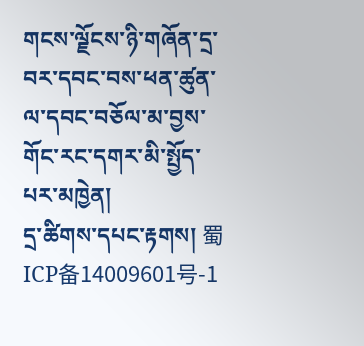གངས་ལྗོངས་ཉི་གཞོན་དྲ་བར་དབང་བས་ཕན་ཚུན་ལ་དབང་བཅོལ་མ་བྱས་གོང་རང་དགར་མི་སྤྱོད་པར་མཁྱེན།
དྲ་ཚིགས་དཔང་རྟགས། 蜀ICP备14009601号-1